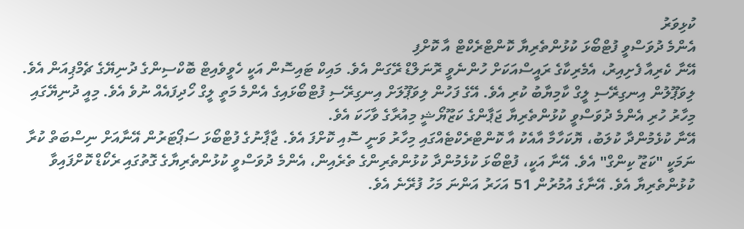ކުޅިވަރު
އެންމެ ދުވަސްވީ ފުޓްބޯޅަ ކުޅުންތެރިޔާ ކޮންޓްރެކްޓް އާ ކޮށްފި
އޭނާ ކެރިއާ ފެށިއިރު، އެމެރިކާގެ ރައީސްއަކަށް ހުންނެވީ ރޮނަލްޑް ރޭގަން އެވެ. މައިކް ޓައިސޮން އަކީ ހެވީވެއިޓް ބޮކްސިންގެ ދުނިޔޭގެ ޗެމްޕިއަން އެވެ. ލިވަޕޫލުން އިނގިރޭސި ލީގް ކާމިޔާބު ކުރި އެވެ. އޭގެ ފަހުން ލިވަޕޫލަށް އިނގިރޭސި ފުޓްބޯޅައިގެ އެންމެ މަތީ ލީގް ހޯދިފައެއް ނުވެ އެވެ. މިއީ ދުނިޔޭގައި މިހާރު ހުރި އެންމެ ދުވަސްވީ ކުޅުންތެރިޔާ ޖަޕާންގެ ކަޒޫޔޯޝީ މިއުރާގެ ވާހަކަ އެވެ.
އޭނާ ކުޅެމުންދާ ކުލަބު، ޔޮކަހާމާ އާއެކު އާ ކޮންޓްރެކްޓެއްގައި މިހާރު ވަނީ ސޮއި ކޮށްފަ އެވެ. ޖާޕާނުގެ ފުޓްބޯޅަ ސަޕޯޓަރުން އޭނާއަށް ނިސްބަތް ކުރާ ނަމަކީ "ކަޒޫ ކިންގް" އެވެ. އޭނާ އަކީ، ފުޓްބޯޅަ ކުޅެމުންދާ ކުޅުންތެރިންގެ ތެރެއިން، އެންމެ ދުވަސްވީ ކުޅުންތެރިޔާގެ ގޮތުގައި ރެކޯޑް ކޮށްފައިވާ ކުޅުންތެރިޔާ އެވެ. އޭނާގެ އުމުރުން 51 އަހަރު އަންނަ މަހު ފުރޭނެ އެވެ.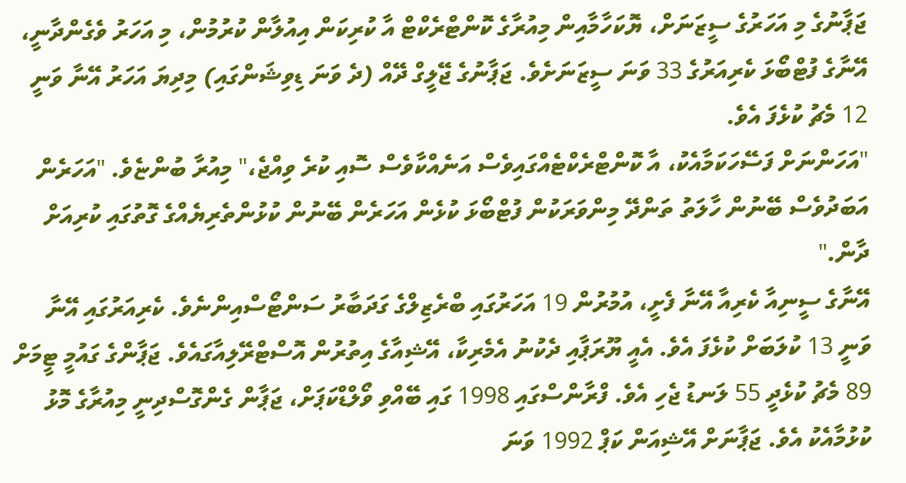ޖަޕާނުގެ މި އަހަރުގެ ސީޒަނަށް، ޔޮކަހާމާއިން މިއުރާގެ ކޮންޓްރެކްޓް އާ ކުރިކަން އިއުލާން ކުރުމުން، މި އަހަރު ވެގެންދާނީ، އޭނާގެ ފުޓްބޯޅަ ކެރިއަރުގެ 33 ވަނަ ސީޒަނަށެވެ. ޖަޕާނުގެ ޖޭލީގް ދޭއް (ދެ ވަނަ ޑިވިޝަންގައި) މިދިޔަ އަހަރު އޭނާ ވަނީ 12 މެޗު ކުޅެފަ އެވެ.
"އަހަންނަށް ފަސޭހަކަމާއެކު، އާ ކޮންޓްރެކްޓެއްގައިވެސް އަނެއްކާވެސް ސޮއި ކުރެ ވިއްޖެ،" މިއުރާ ބުންޏެވެ. "އަހަރެން އަބަދުވެސް ބޭނުން ހާލަތު ތަންދޭ މިންވަރަކުން ފުޓްބޯޅަ ކުޅެން އަހަރެން ބޭނުން ކުޅުންތެރިޔެއްގެ ގޮތުގައި ކުރިއަށް ދާން."
އޭނާގެ ސީނިއާ ކެރިއާ އޭނާ ފެށީ، އުމުރުން 19 އަހަރުގައި ބްރެޒިލްގެ ގަދަބާރު ސަންޓޯސްއިންނެވެ. ކެރިއަރުގައި އޭނާ ވަނީ 13 ކުލަބަށް ކުޅެފަ އެވެ. އެއީ ޔޫރަޕާއި ދެކުނު އެމެރިކާ، އޭޝިއާގެ އިތުރުން އޮސްޓްރޭލިއާގައެވެ. ޖަޕާންގެ ގައުމީ ޓީމަށް 89 މެޗު ކުޅެދީ 55 ލަނޑު ޖެހި އެވެ. ފްރާންސްގައި 1998 ގައި ބޭއްވި ވޯލްޑްކަޕަށް، ޖަޕާން ގެންގޮސްދިނީ މިއުރާގެ މޮޅު ކުޅުމާއެކު އެވެ. ޖަޕާނަށް އޭޝިއަން ކަޕް 1992 ވަނަ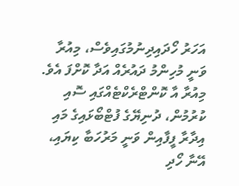އަހަރު ހޯދައިދިނުމުގައިވެސް، މިއުރާ ވަނީ މުހިންމު ދައުރެއް އަދާ ކޮށްފަ އެވެ.
މިއުރާ އާ ކޮންޓްރެކްޓެއްގައި ސޮއި ކުރުމުން، ދުނިޔޭގެ ފުޓްބޯޅައިގެ މައި އިދާރާ ފީފާއިން ވަނީ މަރުހަބާ ކިޔައި، އޭނާ ހޯދި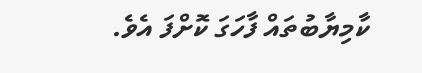ކާމިޔާބުތައް ފާހަގަ ކޮށްފަ އެވެ.